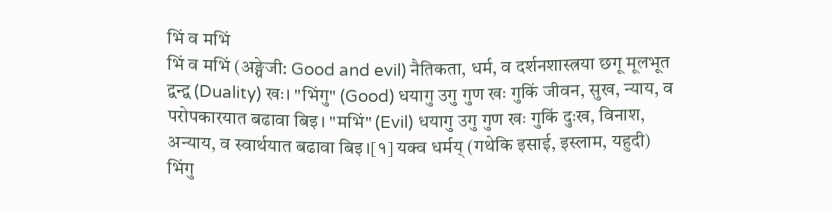भिं व मभिं
भिं व मभिं (अङ्ग्रेजी: Good and evil) नैतिकता, धर्म, व दर्शनशास्त्रया छगू मूलभूत द्वन्द्व (Duality) खः। "भिंगु" (Good) धयागु उगु गुण खः गुकिं जीवन, सुख, न्याय, व परोपकारयात बढावा बिइ। "मभिं" (Evil) धयागु उगु गुण खः गुकिं दुःख, विनाश, अन्याय, व स्वार्थयात बढावा बिइ।[१] यक्व धर्मय् (गथेकि इसाई, इस्लाम, यहुदी) भिंगु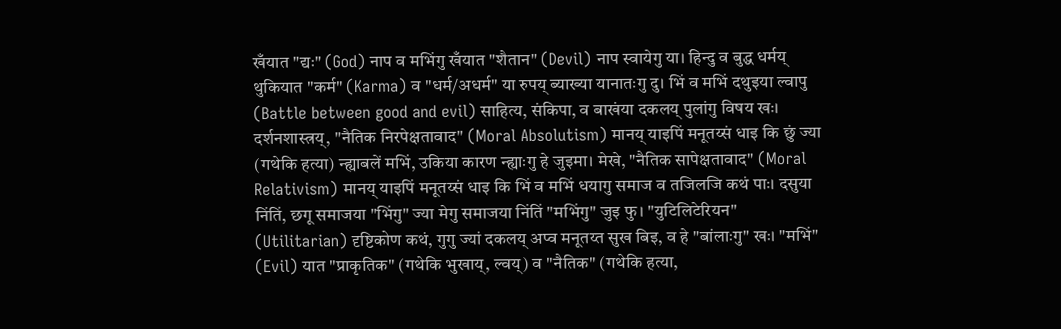खँयात "द्यः" (God) नाप व मभिंगु खँयात "शैतान" (Devil) नाप स्वायेगु या। हिन्दु व बुद्ध धर्मय् थुकियात "कर्म" (Karma) व "धर्म/अधर्म" या रुपय् ब्याख्या यानातःगु दु। भिं व मभिं दथुइया ल्वापु (Battle between good and evil) साहित्य, संकिपा, व बाखंया दकलय् पुलांगु विषय खः। दर्शनशास्त्रय्, "नैतिक निरपेक्षतावाद" (Moral Absolutism) मानय् याइपिं मनूतय्सं धाइ कि छुं ज्या (गथेकि हत्या) न्ह्याबलें मभिं, उकिया कारण न्ह्याःगु हे जुइमा। मेखे, "नैतिक सापेक्षतावाद" (Moral Relativism) मानय् याइपिं मनूतय्सं धाइ कि भिं व मभिं धयागु समाज व तजिलजि कथं पाः। दसुया निंतिं, छगू समाजया "भिंगु" ज्या मेगु समाजया निंतिं "मभिंगु" जुइ फु। "युटिलिटेरियन" (Utilitarian) दृष्टिकोण कथं, गुगु ज्यां दकलय् अप्व मनूतय्त सुख बिइ, व हे "बांलाःगु" खः। "मभिं" (Evil) यात "प्राकृतिक" (गथेकि भुखाय्, ल्वय्) व "नैतिक" (गथेकि हत्या,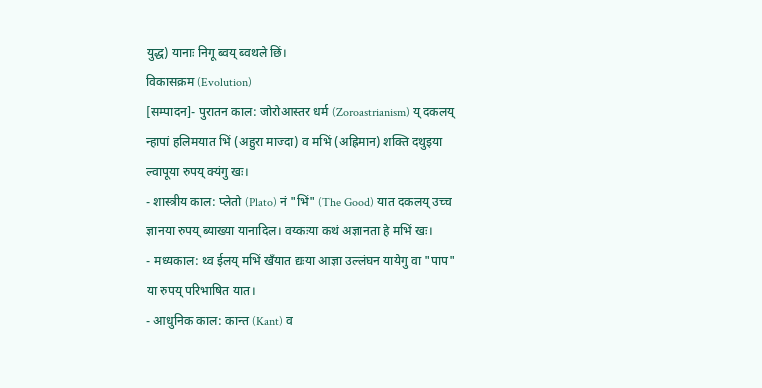युद्ध) यानाः निगू ब्वय् ब्वथले छिं।
विकासक्रम (Evolution)
[सम्पादन]- पुरातन काल: जोरोआस्तर धर्म (Zoroastrianism) य् दकलय् न्हापां हलिमयात भिं (अहुरा माज्दा) व मभिं (अह्रिमान) शक्ति दथुइया ल्वापूया रुपय् क्यंगु खः।
- शास्त्रीय काल: प्लेतो (Plato) नं "भिं" (The Good) यात दकलय् उच्च ज्ञानया रुपय् ब्याख्या यानादिल। वय्कःया कथं अज्ञानता हे मभिं खः।
- मध्यकाल: थ्व ईलय् मभिं खँयात द्यःया आज्ञा उल्लंघन यायेगु वा "पाप" या रुपय् परिभाषित यात।
- आधुनिक काल: कान्त (Kant) व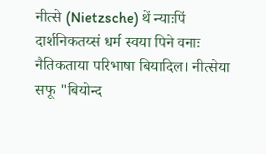नीत्से (Nietzsche) थें न्याःपिं दार्शनिकतय्सं धर्म स्वया पिने वनाः नैतिकताया परिभाषा बियादिल। नीत्सेया सफू "बियोन्द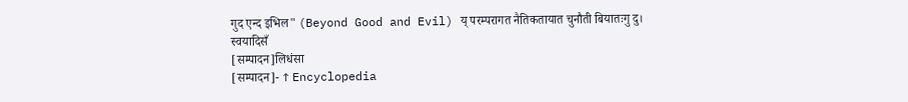गुद एन्द इभिल" (Beyond Good and Evil) य् परम्परागत नैतिकतायात चुनौती बियातःगु दु।
स्वयादिसँ
[सम्पादन]लिधंसा
[सम्पादन]- ↑ Encyclopedia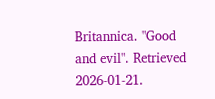Britannica. "Good and evil". Retrieved 2026-01-21.